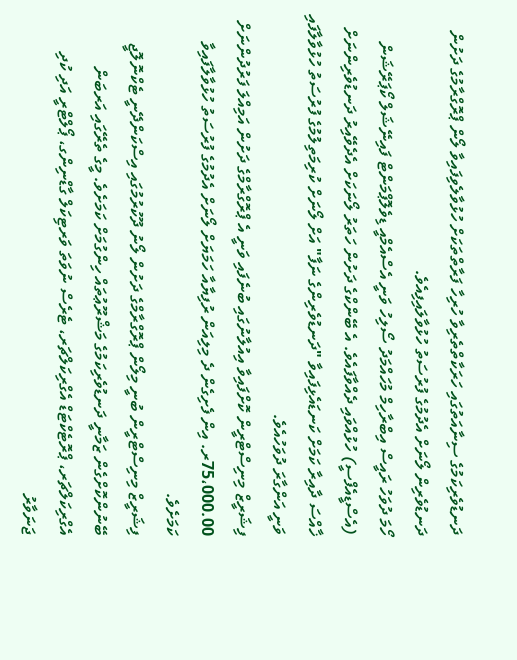ދަނޑުވެރިކަމުގެ ސިނާއަތުގައި ހަރަކާތްތެރިވާ ހުރިހާ ފަރާތްތަކަށް ހުޅުވާލެވިފައިވާ ލޯން ޕްރޮގްރާމުގެ ދަށުން ދަނޑުވެރިން ލޯނަށް އެދުމުގެ ފުރުސަތު ހުޅުވާލައިފިއެވެ.
ހޯމަ ދުވަހު ރައީސް އިބްރާހިމް މުހައްމަދު ސޯލިހު ވަނީ އެސްއެމްއީ ޑިވެލޮޕްމަންޓް ފައިނޭޝަލް ކޯޕަރޭޝަން (އެސްޑީއެފްސީ) ހުޅުއްވައި ދެއްވާފައެވެ. އެ ބޭންކްގެ ދަށުން ހަތަރު ލޯނަކަށް އެދެވޭއިރު ދަނޑުވެރިންނަށް ޚާއްސަ ދާއިރާ ކަމަށް ކަނޑައެޅިފައިވާ "ދަނޑުވެރިންގެ ނަފާ" އަށް ލޯނަށް ކުރިމަތިލުމުގެ ފުރުސަތު ހުޅުވާލާފައި ވަނީ އަންގާރަ ދުވަހުއެވެ.
ފިޝަރީޒް މިނިސްޓްރީން ކޮށްފައިވާ އިއުލާނުގައި ބުނެފައި ވަނީ އެ ޕްރޮގްރާމްގެ ދަށުން އަމިއްލަ ފަރުދުންނަށް 75،000.00ރ. އިން ފެށިގެން ދެ މިލިއަން ރުފިޔާއާ ހަމަޔަށް ލޯނަށް އެދުމުގެ ފުރުސަތު ހުޅުވާލާފައިވާ ކަމަށެވެ.
ފިޝަރީޒް މިނިސްޓްރީން ބުނީ މިލޯން ޕްރޮގްރާމްގެ ދަށުން ލޯނު ދޫކުރުމުގައި އިސްކަންދޭނީ ޓެކްނޮލޮޖީ ބޭނުންކޮށްގެން ޒަމާނީ ދަނޑުވެރިކަމުގެ މަޝްރޫޢުތައް ހިންގުމަށް ކަމަށެވެ. މީގެ ތެރޭގައި އަރބަން އެގްރިކަލްޗަރ، ޕްރޮޓެކްޓަޑް އެގްރިކަލްޗަރ، ޓެރެސް ނުވަތަ ވަރޓިކަލް ގާޑްނިންގ، ޕޯލްޓްރީ އަދި ކުދި ޖަނަވާރު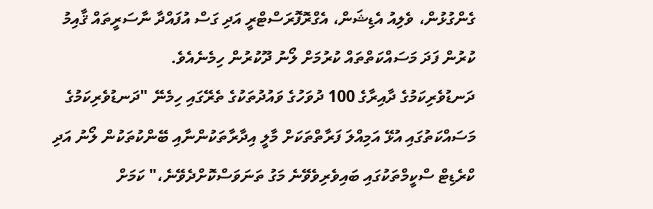ގެންގުޅުން، ވެލިއު އެޑިޝަން، އެގްރޮފޮރަސްޓްރީ އަދި ގަސް އުފައްދާ ނާސަރީތައް ޤާއިމު ކުރުން ފަދަ މަސައްކަތްތައް ކުރުމަށް ލޯނު ދޫކުރުން ހިމެނެއެވެ.
ދަނޑުވެރިކަމުގެ ދާއިރާގެ 100 ދުވަހުގެ ވައުދުތަކުގެ ތެރޭގައި ހިމެނޭ "ދަނޑުވެރިކަމުގެ މަސައްކަތުގައި އުޅޭ އަމިއްލަ ފަރާތްތަކަށް މާލީ އިދާރާތަކުންނާއި ބޭންކުތަކުން ލޯނު އަދި ކްރެޑިޓް ސްކީމްތަކުގައި ބައިވެރިވެވޭނެ މަގު ތަނަވަސްކޮށްދެވޭނެ،" ކަމަށް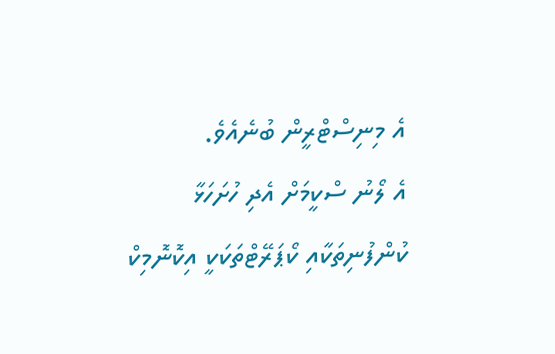އެ މިނިސްޓްރީން ބުނެއެވެ.
އެ ލޯނު ސްކީމަށް އެދި ހުށަހަޅާ ކުންފުނިތަކާއި ކޯޕަރޭޓްތަކަކީ އިކޮނޮމިކް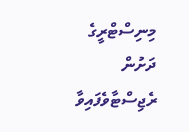މިނިސްޓްރީގެ ދަށުން ރެޖިސްޓާވެފައިވާ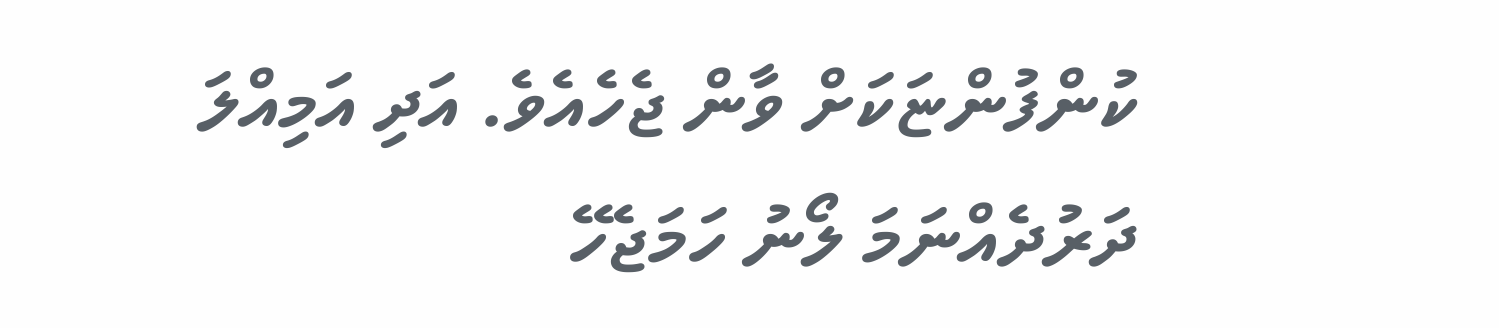ކުންފުންޏަކަށް ވާން ޖެހެއެވެ. އަދި އަމިއްލަ ދަރުދެއްނަމަ ލޯނު ހަމަޖެހޭ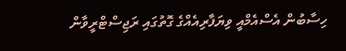ހިސާބުން އެސްއެމްއީ ވިޔަފާރިއެއްގެ ގޮތުގައި ރަޖިސްޓްރީވާން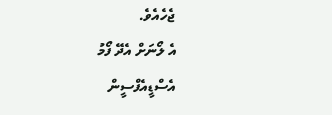ޖެހެއެވެ.
އެ ލޯނަށް އެދޭ ފޯމު އެސްޑީއެފްސީން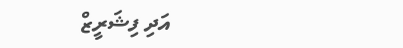އަދި ފިޝަރީޒް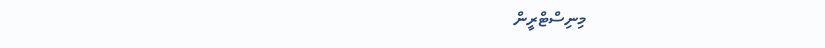މިނިސްޓްރީން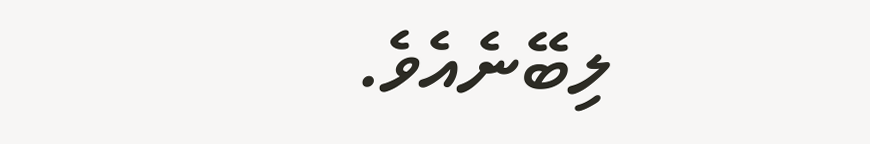ލިބޭނެއެވެ.